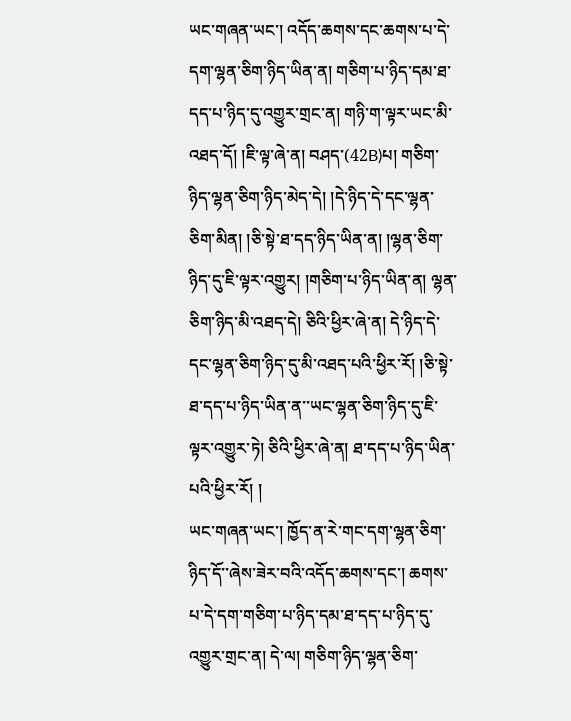ཡང་གཞན་ཡང་། འདོད་ཆགས་དང་ཆགས་པ་དེ་དག་ལྷན་ཅིག་ཉིད་ཡིན་ན། གཅིག་པ་ཉིད་དམ་ཐ་དད་པ་ཉིད་དུ་འགྱུར་གྲང་ན། གཉི་ག་ལྟར་ཡང་མི་འཐད་དོ། །ཇི་ལྟ་ཞེ་ན། བཤད་(42B)པ། གཅིག་ཉིད་ལྷན་ཅིག་ཉིད་མེད་དེ། །དེ་ཉིད་དེ་དང་ལྷན་ཅིག་མིན། །ཅི་སྟེ་ཐ་དད་ཉིད་ཡིན་ན། །ལྷན་ཅིག་ཉིད་དུ་ཇི་ལྟར་འགྱུར། །གཅིག་པ་ཉིད་ཡིན་ན། ལྷན་ཅིག་ཉིད་མི་འཐད་དེ། ཅིའི་ཕྱིར་ཞེ་ན། དེ་ཉིད་དེ་དང་ལྷན་ཅིག་ཉིད་དུ་མི་འཐད་པའི་ཕྱིར་རོ། །ཅི་སྟེ་ཐ་དད་པ་ཉིད་ཡིན་ན་་ཡང་ལྷན་ཅིག་ཉིད་དུ་ཇི་ལྟར་འགྱུར་ཏེ། ཅིའི་ཕྱིར་ཞེ་ན། ཐ་དད་པ་ཉིད་ཡིན་པའི་ཕྱིར་རོ། །
ཡང་གཞན་ཡང་། ཁྱོད་ན་རེ་གང་དག་ལྷན་ཅིག་ཉིད་དོ་་ཞེས་ཟེར་བའི་འདོད་ཆགས་དང་། ཆགས་པ་དེ་དག་གཅིག་པ་ཉིད་དམ་ཐ་དད་པ་ཉིད་དུ་འགྱུར་གྲང་ན། དེ་ལ། གཅིག་ཉིད་ལྷན་ཅིག་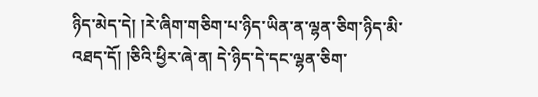ཉིད་མེད་དེ། །རེ་ཞིག་གཅིག་པ་ཉིད་ཡིན་ན་ལྷན་ཅིག་ཉིད་མི་འཐད་དོ། །ཅིའི་ཕྱིར་ཞེ་ན། དེ་ཉིད་དེ་དང་ལྷན་ཅིག་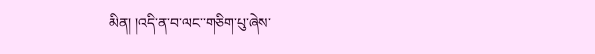མིན། །འདི་ན་བ་ལང་་གཅིག་པུ་ཞེས་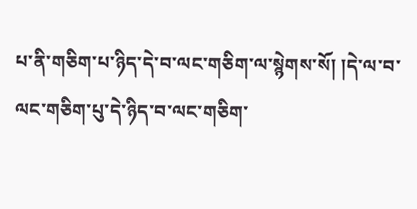པ་ནི་གཅིག་པ་ཉིད་དེ་བ་ལང་གཅིག་ལ་སྙེགས་སོ། །དེ་ལ་བ་ལང་གཅིག་པུ་དེ་ཉིད་བ་ལང་གཅིག་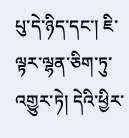པུ་དེ་ཉིད་དང་། ཇི་ལྟར་ལྷན་ཅིག་ཏུ་འགྱུར་ཏེ། དེའི་ཕྱིར་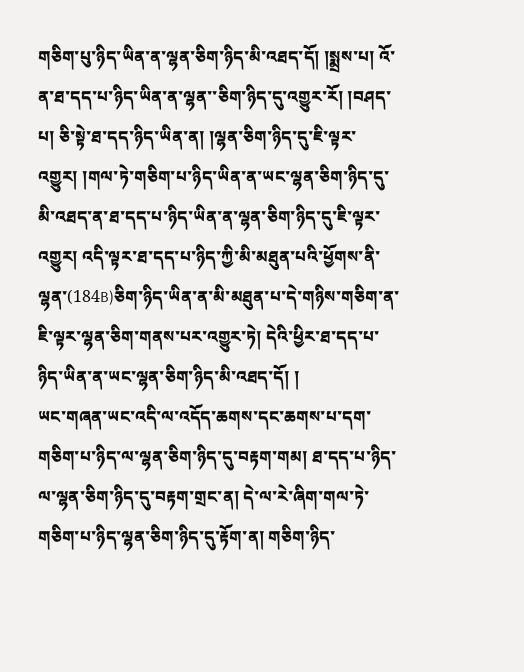གཅིག་པུ་ཉིད་ཡིན་ན་ལྷན་ཅིག་ཉིད་མི་འཐད་དོ། །སྨྲས་པ། འོ་ན་ཐ་དད་པ་ཉིད་ཡིན་ན་ལྷན་་ཅིག་ཉིད་དུ་འགྱུར་རོ། །བཤད་པ། ཅི་སྟེ་ཐ་དད་ཉིད་ཡིན་ན། །ལྷན་ཅིག་ཉིད་དུ་ཇི་ལྟར་འགྱུར། །གལ་ཏེ་གཅིག་པ་ཉིད་ཡིན་ན་ཡང་ལྷན་ཅིག་ཉིད་དུ་མི་འཐད་ན་ཐ་དད་པ་ཉིད་ཡིན་ན་ལྷན་ཅིག་ཉིད་དུ་ཇི་ལྟར་འགྱུར། འདི་ལྟར་ཐ་དད་པ་ཉིད་ཀྱི་མི་མཐུན་པའི་ཕྱོགས་ནི་ལྷན་(184B)ཅིག་ཉིད་ཡིན་ན་མི་མཐུན་པ་དེ་གཉིས་གཅིག་ན་ཇི་ལྟར་ལྷན་ཅིག་གནས་པར་འགྱུར་ཏེ། དེའི་ཕྱིར་ཐ་དད་པ་ཉིད་ཡིན་ན་ཡང་ལྷན་ཅིག་ཉིད་མི་འཐད་དོ། །
ཡང་གཞན་ཡང་འདི་ལ་འདོད་ཆགས་དང་ཆགས་པ་དག་གཅིག་པ་ཉིད་ལ་ལྷན་ཅིག་ཉིད་དུ་བརྟག་གམ། ཐ་དད་པ་ཉིད་ལ་ལྷན་ཅིག་ཉིད་དུ་བརྟག་གྲང་ན། དེ་ལ་རེ་ཞིག་གལ་ཏེ་གཅིག་པ་ཉིད་ལྷན་ཅིག་ཉིད་དུ་རྟོག་ན། གཅིག་ཉིད་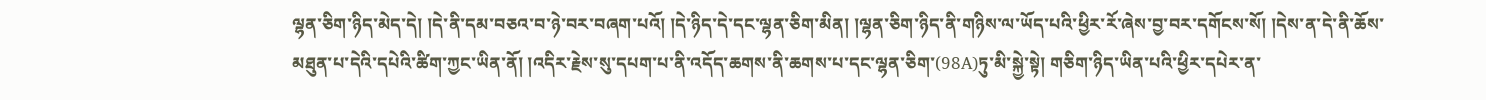ལྷན་ཅིག་ཉིད་མེད་དེ། །དེ་ནི་དམ་བཅའ་བ་ཉེ་བར་བཞག་པའོ། །དེ་ཉིད་དེ་དང་ལྷན་ཅིག་མིན། །ལྷན་ཅིག་ཉིད་ནི་གཉིས་ལ་ཡོད་པའི་ཕྱིར་རོ་ཞེས་བྱ་བར་དགོངས་སོ། །དེས་ན་དེ་ནི་ཆོས་མཐུན་པ་དེའི་དཔེའི་ཚིག་ཀྱང་ཡིན་ནོ། །འདིར་རྗེས་སུ་དཔག་པ་ནི་འདོད་ཆགས་ནི་ཆགས་པ་དང་ལྷན་ཅིག་(98A)ཏུ་མི་སྐྱེ་སྟེ། གཅིག་ཉིད་ཡིན་པའི་ཕྱིར་དཔེར་ན་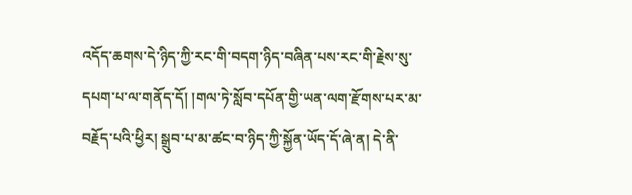འདོད་ཆགས་དེ་ཉིད་ཀྱི་རང་གི་བདག་ཉིད་བཞིན་པས་རང་གི་རྗེས་སུ་དཔག་པ་ལ་གནོད་དོ། །གལ་ཏེ་སློབ་དཔོན་གྱི་ཡན་ལག་རྫོགས་པར་མ་བརྗོད་པའི་ཕྱིར། སྒྲུབ་པ་མ་ཚང་བ་ཉིད་ཀྱི་སྐྱོན་ཡོད་དོ་ཞེ་ན། དེ་ནི་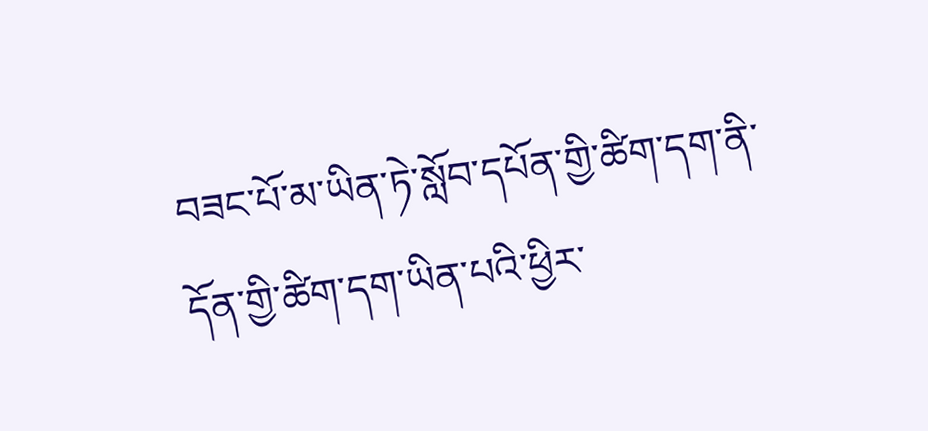བཟང་པོ་མ་ཡིན་ཏེ་སློབ་དཔོན་གྱི་ཚིག་དག་ནི་དོན་གྱི་ཚིག་དག་ཡིན་པའི་ཕྱིར་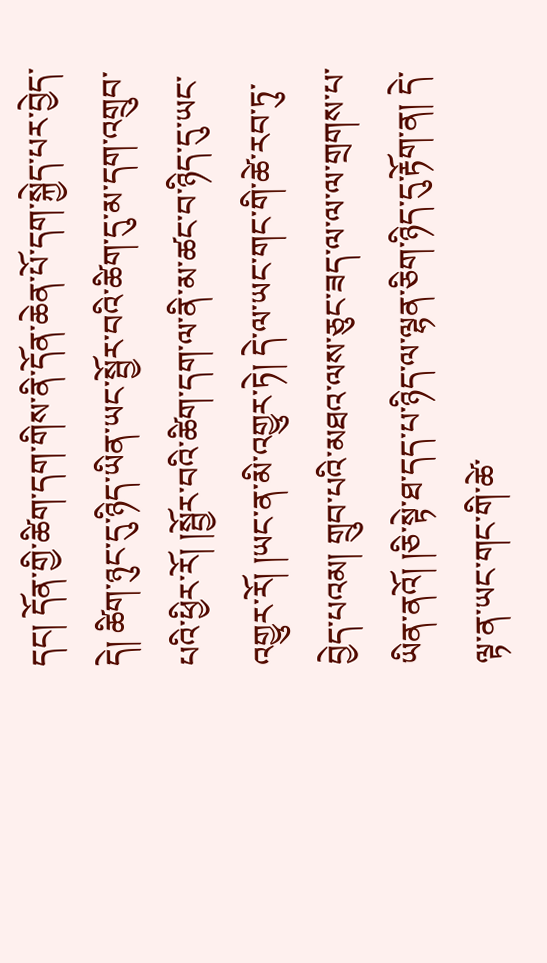དང། དོན་གྱི་ཚིག་དག་གིས་ནི་དོན་ཆེན་པོ་དག་སྐྱེད་པར་བྱེད་དེ། ཚིག་ཉུང་དུ་ཉིད་ཡིན་ཡང་སྦྱོར་བའི་ཚིག་དུ་མ་དག་འགྲུབ་པའི་ཕྱིར་རོ། །སྦྱོར་བའི་ཚིག་དག་ལ་ནི་མ་ཚང་བ་ཉིད་དུ་ཡང་འགྱུར་རོ། །ཡང་ན་མི་འགྱུར་ཏེ། དེ་ལ་ཡང་གང་གི་ཚེ་རབ་ཏུ་བྱེད་པའམ། གྲུབ་པའི་མཐའ་ལས་ཅུང་ཟད་ལ་ལ་ལ་གྲགས་པ་ཡིན་ནའོ། །ཅི་སྟེ་ཐ་དད་པ་ཉིད་ལ་ལྷན་ཅིག་ཉིད་དུ་རྟོག་ན། དེ་ལྟ་ན་ཡང་གང་གི་ཚེ་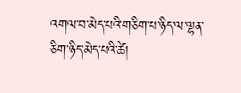འགལ་བ་མེད་པའི་གཅིག་པ་ཉིད་ལ་ལྷན་ཅིག་ཉིད་མེད་པའི་ཚེ།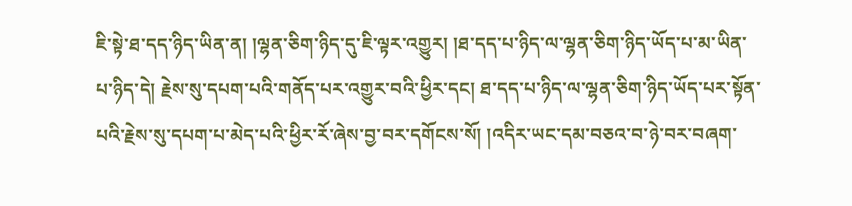ཇི་སྟེ་ཐ་དད་ཉིད་ཡིན་ན། །ལྷན་ཅིག་ཉིད་དུ་ཇི་ལྟར་འགྱུར། །ཐ་དད་པ་ཉིད་ལ་ལྷན་ཅིག་ཉིད་ཡོད་པ་མ་ཡིན་པ་ཉིད་དེ། རྗེས་སུ་དཔག་པའི་གནོད་པར་འགྱུར་བའི་ཕྱིར་དང། ཐ་དད་པ་ཉིད་ལ་ལྷན་ཅིག་ཉིད་ཡོད་པར་སྟོན་པའི་རྗེས་སུ་དཔག་པ་མེད་པའི་ཕྱིར་རོ་ཞེས་བྱ་བར་དགོངས་སོ། །འདིར་ཡང་དམ་བཅའ་བ་ཉེ་བར་བཞག་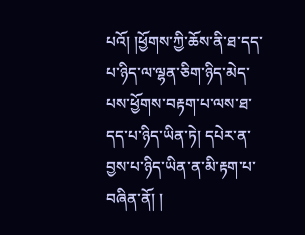པའོ། །ཕྱོགས་ཀྱི་ཆོས་ནི་ཐ་དད་པ་ཉིད་ལ་ལྷན་ཅིག་ཉིད་མེད་པས་ཕྱོགས་བརྟག་པ་ལས་ཐ་དད་པ་ཉིད་ཡིན་ཏེ། དཔེར་ན་བྱས་པ་ཉིད་ཡིན་ན་མི་རྟག་པ་བཞིན་ནོ། །